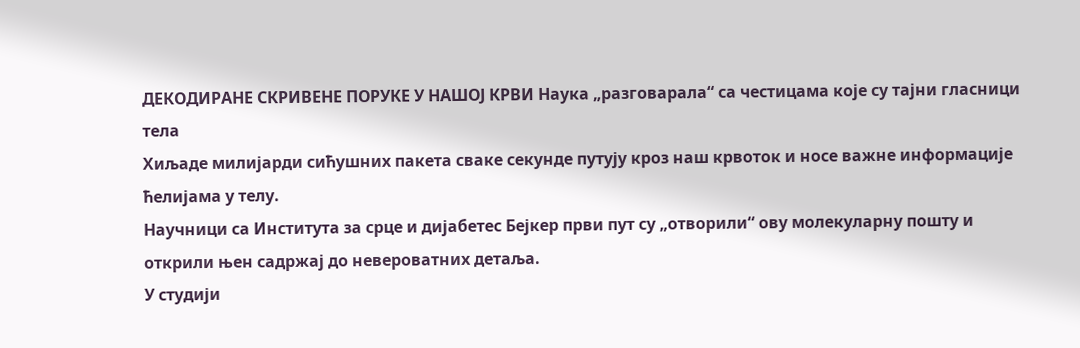ДЕКОДИРАНЕ СКРИВЕНЕ ПОРУКЕ У НАШОЈ КРВИ Наука „разговарала“ са честицама које су тајни гласници тела
Хиљаде милијарди сићушних пакета сваке секунде путују кроз наш крвоток и носе важне информације ћелијама у телу.
Научници са Института за срце и дијабетес Бејкер први пут су „отворили“ ову молекуларну пошту и открили њен садржај до невероватних детаља.
У студији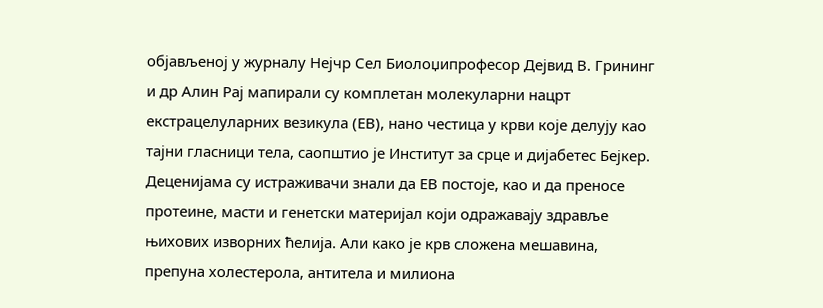објављеној у журналу Нejчр Сел Биолоџипрофесор Дејвид В. Грининг и др Алин Рај мапирали су комплетан молекуларни нацрт екстрацелуларних везикула (ЕВ), нано честица у крви које делују као тајни гласници тела, саопштио је Институт за срце и дијабетес Бејкер.
Деценијама су истраживачи знали да ЕВ постоје, као и да преносе протеине, масти и генетски материјал који одражавају здравље њихових изворних ћелија. Али како је крв сложена мешавина, препуна холестерола, антитела и милиона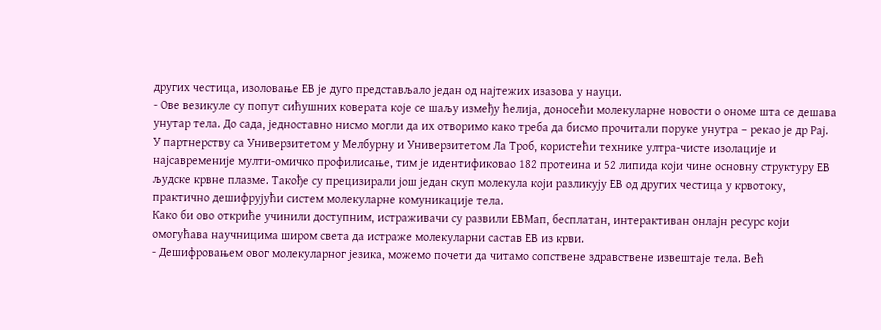других честица, изоловање ЕВ је дуго представљало један од најтежих изазова у науци.
- Ове везикуле су попут сићушних коверата које се шаљу између ћелија, доносећи молекуларне новости о ономе шта се дешава унутар тела. До сада, једноставно нисмо могли да их отворимо како треба да бисмо прочитали поруке унутра – рекао је др Рај.
У партнерству са Универзитетом у Мелбурну и Универзитетом Ла Троб, користећи технике ултра-чисте изолације и најсавременије мулти-омичко профилисање, тим је идентификовао 182 протеина и 52 липида који чине основну структуру ЕВ људске крвне плазме. Такође су прецизирали још један скуп молекула који разликују ЕВ од других честица у крвотоку, практично дешифрујући систем молекуларне комуникације тела.
Како би ово откриће учинили доступним, истраживачи су развили ЕВМап, бесплатан, интерактиван онлајн ресурс који омогућава научницима широм света да истраже молекуларни састав ЕВ из крви.
- Дешифровањем овог молекуларног језика, можемо почети да читамо сопствене здравствене извештаје тела. Већ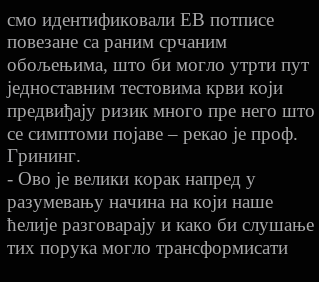смо идентификовали ЕВ потписе повезане са раним срчаним обољењима, што би могло утрти пут једноставним тестовима крви који предвиђају ризик много пре него што се симптоми појаве – рекао је проф. Грининг.
- Ово је велики корак напред у разумевању начина на који наше ћелије разговарају и како би слушање тих порука могло трансформисати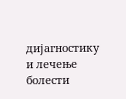дијагностику и лечење болести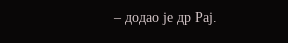– додао је др Рај.